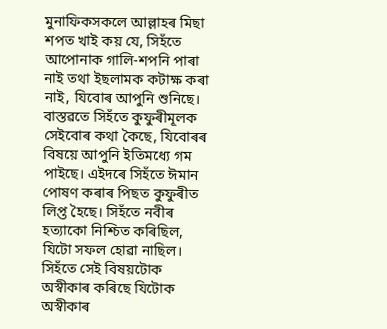মুনাফিকসকলে আল্লাহৰ মিছা শপত খাই কয় যে, সিহঁতে আপোনাক গালি-শপনি পাৰা নাই তথা ইছলামক কটাক্ষ কৰা নাই, যিবোৰ আপুনি শুনিছে। বাস্তৱতে সিহঁতে কুফুৰীমূলক সেইবোৰ কথা কৈছে, যিবোৰৰ বিষয়ে আপুনি ইতিমধ্যে গম পাইছে। এইদৰে সিহঁতে ঈমান পোষণ কৰাৰ পিছত কুফুৰীত লিপ্ত হৈছে। সিহঁতে নবীৰ হত্যাকো নিশ্চিত কৰিছিল, যিটো সফল হোৱা নাছিল। সিহঁতে সেই বিষয়টোক অস্বীকাৰ কৰিছে যিটোক অস্বীকাৰ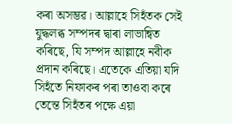কৰা অসম্ভৱ। আল্লাহে সিহঁতক সেই যুদ্ধলব্ধ সম্পদৰ দ্বাৰা লাভান্বিত কৰিছে, যি সম্পদ আল্লাহে নবীক প্ৰদান কৰিছে। এতেকে এতিয়া যদি সিহঁতে নিফাকৰ পৰা তাওবা কৰে তেন্তে সিহঁতৰ পক্ষে এয়া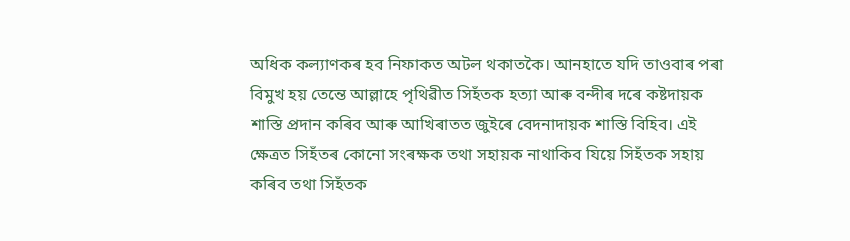অধিক কল্যাণকৰ হব নিফাকত অটল থকাতকৈ। আনহাতে যদি তাওবাৰ পৰা বিমুখ হয় তেন্তে আল্লাহে পৃথিৱীত সিহঁতক হত্যা আৰু বন্দীৰ দৰে কষ্টদায়ক শাস্তি প্ৰদান কৰিব আৰু আখিৰাতত জুইৰে বেদনাদায়ক শাস্তি বিহিব। এই ক্ষেত্ৰত সিহঁতৰ কোনো সংৰক্ষক তথা সহায়ক নাথাকিব যিয়ে সিহঁতক সহায় কৰিব তথা সিহঁতক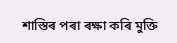শাস্তিৰ পৰা ৰক্ষা কৰি মুক্তি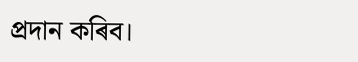প্ৰদান কৰিব।